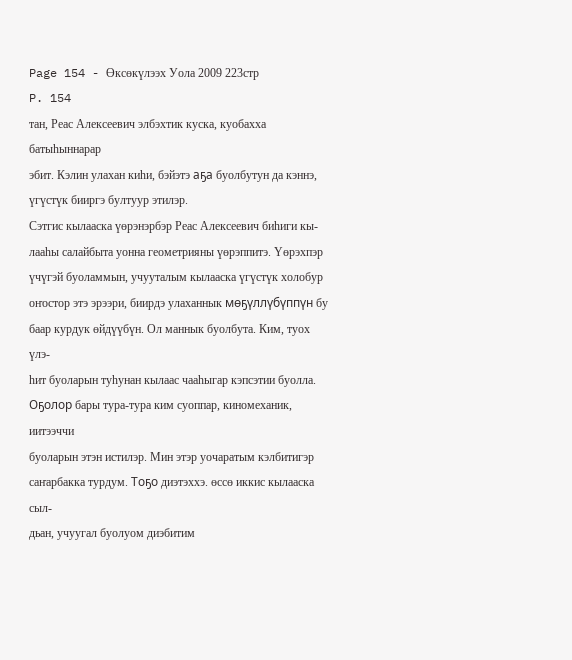Page 154 - Өксөкүлээх Уола 2009 223стр
P. 154
тан, Реас Алексеевич элбэхтик куска, куобахха батыһыннарар
эбит. Кэлин улахан киһи, бэйэтэ аҕа буолбутун да кэннэ,
үгүстүк бииргэ бултуур этилэр.
Сэтгис кылааска үөрэнэрбэр Реас Алексеевич биһиги кы-
лааһы салайбыта уонна геометрияны үөрэппитэ. Үөрэхпэр
үчүгэй буоламмын, учууталым кылааска үгүстүк холобур
оҥостор этэ эрээри, биирдэ улаханнык мөҕүллүбүппүн бу
баар курдук өйдүүбүн. Ол маннык буолбута. Ким, туох үлэ-
һит буоларын туһунан кылаас чааһыгар кэпсэтии буолла.
Оҕолор бары тура-тура ким суоппар, киномеханик, иитээччи
буоларын этэн истилэр. Мин этэр уочаратым кэлбитигэр
саҥарбакка турдум. Тоҕо диэтэххэ. өссө иккис кылааска сыл-
дьан, учуугал буолуом диэбитим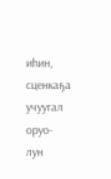иһин, сценкаҕа учуугал оруо-
лун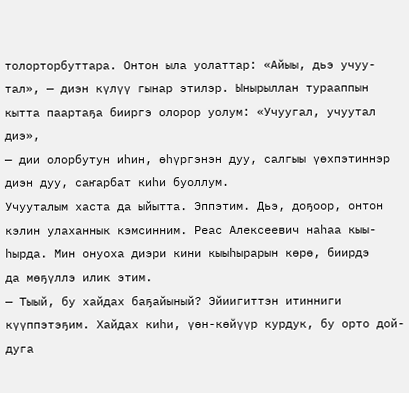толорторбуттара. Онтон ыла уолаттар: «Айыы, дьэ учуу-
тал», — диэн күлүү гынар этилэр. Ынырыллан турааппын
кытта паартаҕа бииргэ олорор уолум: «Учуугал, учуутал диэ»,
— дии олорбутун иһин, өһүргэнэн дуу, салгыы үөхпэтиннэр
диэн дуу, саҥарбат киһи буоллум.
Учууталым хаста да ыйытта. Эппэтим. Дьэ, доҕоор, онтон
кэлин улаханнык кэмсинним. Реас Алексеевич наһаа кыы-
һырда. Мин онуоха диэри кини кыыһырарын көрө, биирдэ
да мөҕүллэ илик этим.
— Тыый, бу хайдах баҕайыный? Эйиигиттэн итинниги
күүппэтэҕим. Хайдах киһи, үөн-көйүүр курдук, бу орто дой-
дуга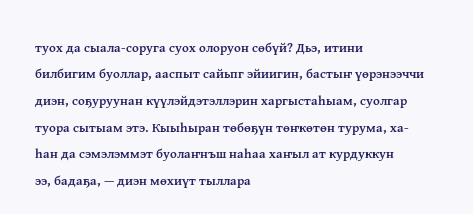туох да сыала-соруга суох олоруон сөбүй? Дьэ, итини
билбигим буоллар, ааспыт сайьпг эйиигин, бастыҥ үөрэнээччи
диэн, соҕуруунан күүлэйдэтэллэрин харгыстаһыам, суолгар
туора сытыам этэ. Кыыһыран төбөҕүн төҥкөтөн турума, ха-
һан да сэмэлэммэт буолаҥнъш наһаа хаҥыл ат курдуккун
ээ, бадаҕа, — диэн мөхиүт тыллара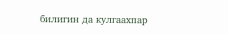билигин да кулгаахпар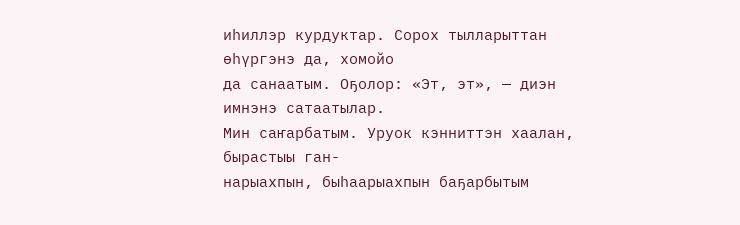иһиллэр курдуктар. Сорох тылларыттан өһүргэнэ да, хомойо
да санаатым. Оҕолор: «Эт, эт», — диэн имнэнэ сатаатылар.
Мин саҥарбатым. Уруок кэнниттэн хаалан, бырастыы ган-
нарыахпын, быһаарыахпын баҕарбытым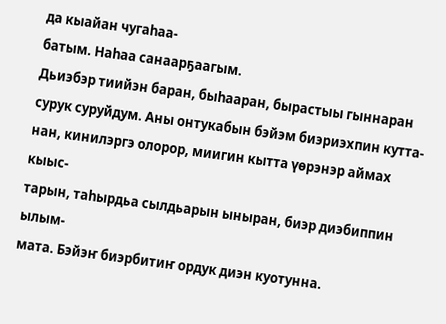да кыайан чугаһаа-
батым. Наһаа санаарҕаагым.
Дьиэбэр тиийэн баран, быһааран, бырастыы гыннаран
сурук суруйдум. Аны онтукабын бэйэм биэриэхпин кутта-
нан, кинилэргэ олорор, миигин кытта үөрэнэр аймах кыыс-
тарын, таһырдьа сылдьарын ыныран, биэр диэбиппин ылым-
мата. Бэйэҥ биэрбитиҥ ордук диэн куотунна.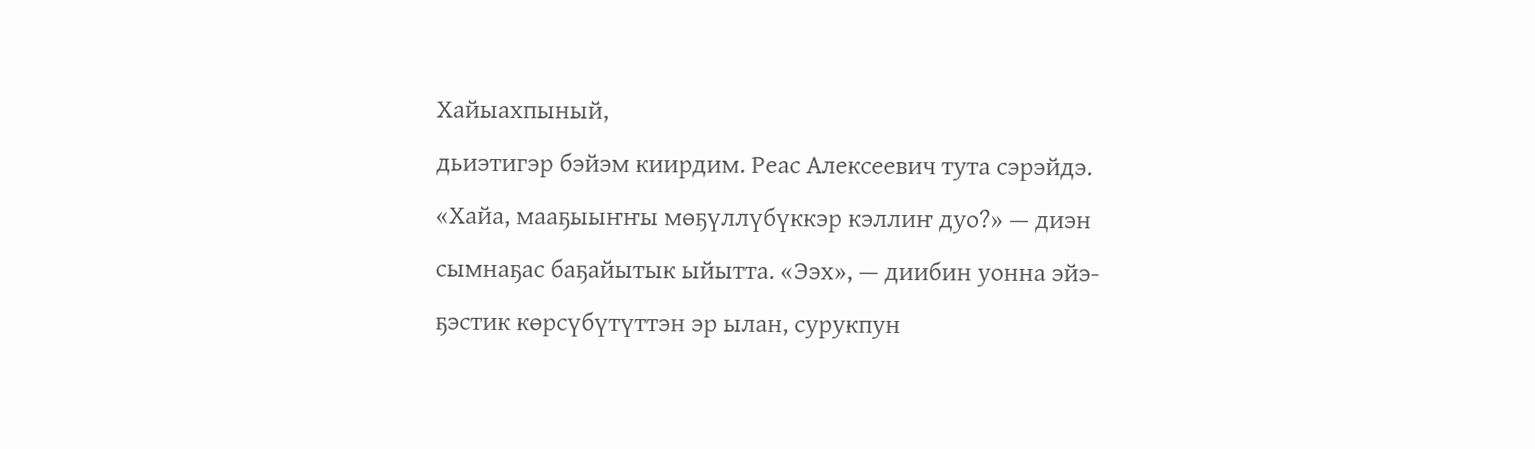Хайыахпыный,
дьиэтигэр бэйэм киирдим. Реас Алексеевич тута сэрэйдэ.
«Хайа, мааҕыыҥҥы мөҕүллүбүккэр кэллиҥ дуо?» — диэн
сымнаҕас баҕайытык ыйытта. «Ээх», — диибин уонна эйэ-
ҕэстик көрсүбүтүттэн эр ылан, сурукпун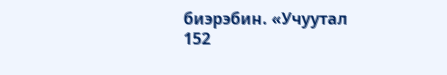биэрэбин. «Учуутал
152